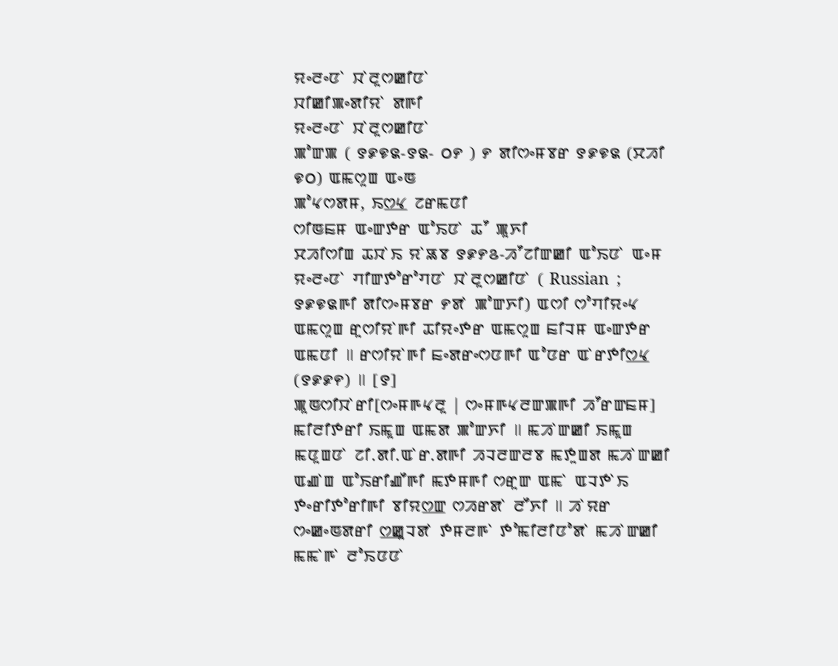ꯌꯦꯂꯦꯅꯥ ꯋꯥꯂꯨꯁꯀꯤꯅꯥ
ꯋꯤꯀꯤꯄꯦꯗꯤꯌꯥ ꯗꯒꯤ
ꯌꯦꯂꯦꯅꯥ ꯋꯥꯂꯨꯁꯀꯤꯅꯥ
ꯄꯣꯛꯄ ( ꯱꯹꯶꯲-꯱꯲- ꯰꯸ ) ꯸ ꯗꯤꯁꯦꯝꯕꯔ ꯱꯹꯶꯲ (ꯆꯍꯤ ꯶꯰) ꯑꯃꯁꯨꯡ ꯑꯦꯟ
ꯄꯣꯠꯁꯗꯝ, ꯏꯁ꯭ꯠ ꯖꯔꯃꯅꯤ
ꯁꯤꯟꯐꯝ ꯑꯦꯛꯇꯔ ꯑꯣꯏꯅꯥ ꯊꯧ ꯄꯨꯈꯤ
ꯆꯍꯤꯁꯤꯡ ꯊꯋꯥꯏ ꯌꯥꯎꯕ ꯱꯹꯸꯴-ꯍꯧꯖꯤꯛꯀꯤ ꯑꯣꯏꯅꯥ ꯑꯦꯝ
ꯌꯦꯂꯦꯅꯥ ꯚꯤꯛꯇꯣꯔꯣꯚꯅꯥ ꯋꯥꯂꯨꯁꯀꯤꯅꯥ ( Russian  ; ꯱꯹꯶꯲ꯒꯤ ꯗꯤꯁꯦꯝꯕꯔ ꯸ꯗꯥ ꯄꯣꯛꯈꯤ) ꯑꯁꯤ ꯁꯣꯚꯤꯌꯦꯠ ꯑꯃꯁꯨꯡ ꯔꯨꯁꯤꯌꯥꯒꯤ ꯊꯤꯌꯦꯇꯔ ꯑꯃꯁꯨꯡ ꯐꯤꯜꯝ ꯑꯦꯛꯇꯔ ꯑꯃꯅꯤ ꯫ ꯔꯁꯤꯌꯥꯒꯤ ꯐꯦꯗꯔꯦꯁꯅꯒꯤ ꯑꯣꯅꯔ ꯑꯥꯔꯇꯤꯁ꯭ꯠ (꯱꯹꯹꯵) ꯫ [꯱]
ꯄꯨꯟꯁꯤꯋꯥꯔꯤ[ꯁꯦꯝꯒꯠꯂꯨ | ꯁꯦꯝꯒꯠꯂꯛꯄꯒꯤ ꯍꯧꯔꯛꯐꯝ]
ꯃꯤꯂꯤꯇꯔꯤ ꯏꯃꯨꯡ ꯑꯃꯗ ꯄꯣꯛꯈꯤ ꯫ ꯃꯍꯥꯛꯀꯤ ꯏꯃꯨꯡ ꯃꯅꯨꯡꯅꯥ ꯖꯤ.ꯗꯤ.ꯑꯥꯔ.ꯗꯒꯤ ꯍꯜꯂꯛꯂꯕ ꯃꯇꯨꯡꯗ ꯃꯍꯥꯛꯀꯤ ꯑꯉꯥꯡ ꯑꯣꯏꯔꯤꯉꯩꯒꯤ ꯃꯇꯝꯒꯤ ꯁꯔꯨꯛ ꯑꯃꯥ ꯑꯜꯇꯥꯏ ꯇꯦꯔꯤꯇꯣꯔꯤꯒꯤ ꯕꯤꯌꯁ꯭ꯛ ꯁꯍꯔꯗꯥ ꯂꯩꯈꯤ ꯫ ꯍꯥꯌꯔ ꯁꯦꯀꯦꯟꯗꯔꯤ ꯁ꯭ꯀꯨꯜꯗꯥ ꯇꯝꯂꯒꯥ ꯇꯣꯃꯤꯂꯤꯅꯣꯗꯥ ꯃꯍꯥꯛꯀꯤ ꯃꯃꯥꯒꯥ ꯂꯣꯏꯅꯅꯥ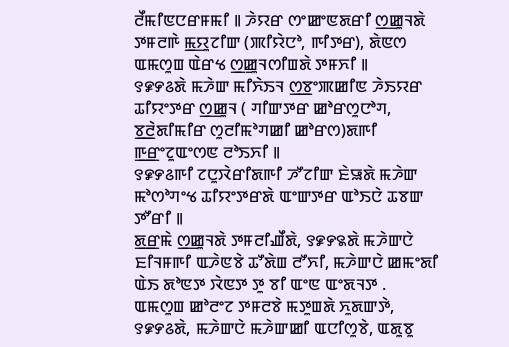ꯂꯩꯃꯤꯟꯅꯔꯝꯃꯤ ꯫ ꯍꯥꯌꯔ ꯁꯦꯀꯦꯟꯗꯔꯤ ꯁ꯭ꯀꯨꯜꯗꯥ ꯇꯝꯂꯒꯥ ꯃ꯭ꯌꯨꯖꯤꯛ (ꯄꯤꯌꯥꯅꯣ, ꯒꯤꯇꯔ), ꯗꯥꯟꯁ ꯑꯃꯁꯨꯡ ꯑꯥꯔꯠ ꯁ꯭ꯀꯨꯜꯁꯤꯡꯗꯥ ꯇꯝꯈꯤ ꯫
꯱꯹꯸꯴ꯗꯥ ꯃꯍꯥꯛ ꯃꯤꯈꯥꯏꯜ ꯁ꯭ꯕꯦꯄꯀꯤꯟ ꯍꯥꯏꯌꯔ ꯊꯤꯌꯦꯇꯔ ꯁ꯭ꯀꯨꯜ ( ꯚꯤꯛꯇꯔ ꯀꯣꯔꯁꯨꯅꯣꯚ, ꯕ꯭ꯂꯥꯗꯤꯃꯤꯔ ꯁꯨꯂꯤꯃꯣꯚꯀꯤ ꯀꯣꯔꯁ)ꯗꯒꯤ ꯒ꯭ꯔꯦꯖꯨꯑꯦꯁꯟ ꯂꯣꯏꯈꯤ ꯫
꯱꯹꯸꯴ꯒꯤ ꯖꯅꯨꯋꯥꯔꯤꯗꯒꯤ ꯍꯧꯖꯤꯛ ꯐꯥꯎꯗꯥ ꯃꯍꯥꯛ ꯃꯣꯁꯣꯚꯦꯠ ꯊꯤꯌꯦꯇꯔꯗꯥ ꯑꯦꯛꯇꯔ ꯑꯣꯏꯅꯥ ꯊꯕꯛ ꯇꯧꯔꯤ ꯫
ꯗ꯭ꯔꯃꯥ ꯁ꯭ꯀꯨꯜꯗꯥ ꯇꯝꯂꯤꯉꯩꯗꯥ, ꯱꯹꯸꯲ꯗꯥ ꯃꯍꯥꯛꯅꯥ ꯐꯤꯜꯝꯒꯤ ꯑꯍꯥꯟꯕꯥ ꯊꯧꯗꯥꯡ ꯂꯧꯈꯤ, ꯃꯍꯥꯛꯅꯥ ꯀꯃꯦꯗꯤ ꯑꯥꯏ ꯗꯣꯟꯇ ꯋꯥꯟꯇ ꯇꯨ ꯕꯤ ꯑꯦꯟ ꯑꯦꯗꯜꯇ . ꯑꯃꯁꯨꯡ ꯀꯣꯂꯦꯖ ꯇꯝꯂꯕꯥ ꯃꯇꯨꯡꯗꯥ ꯈꯨꯗꯛꯇꯥ, ꯱꯹꯸꯴ꯗꯥ, ꯃꯍꯥꯛꯅꯥ ꯃꯍꯥꯛꯀꯤ ꯑꯅꯤꯁꯨꯕꯥ, ꯑꯗꯨꯕꯨ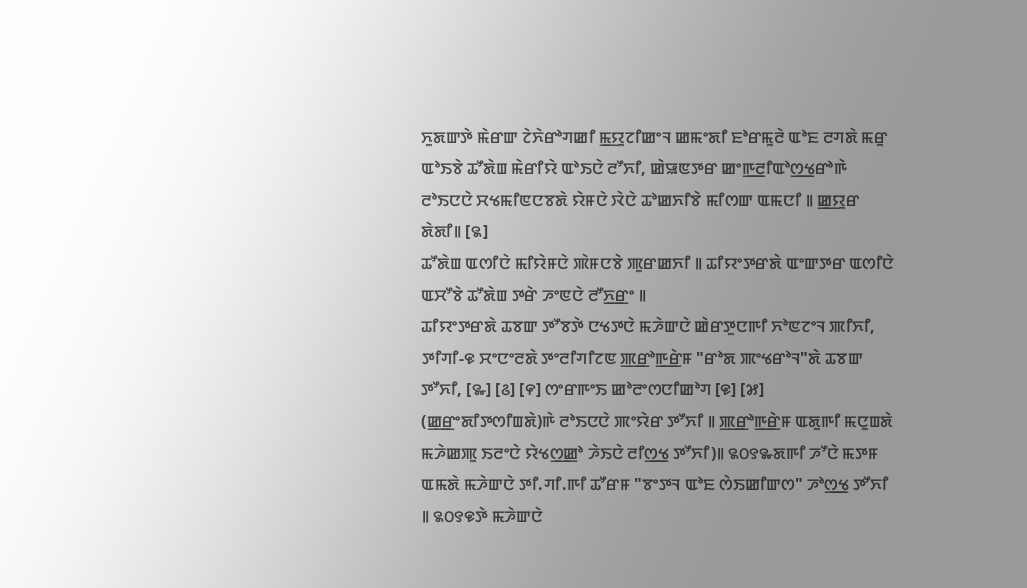ꯈꯨꯗꯛꯇꯥ ꯃꯥꯔꯛ ꯖꯥꯈꯥꯔꯣꯚꯀꯤ ꯃ꯭ꯌꯨꯖꯤꯀꯦꯜ ꯀꯃꯦꯗꯤ ꯐꯣꯔꯃꯨꯂꯥ ꯑꯣꯐ ꯂꯚꯗꯥ ꯃꯔꯨ ꯑꯣꯏꯕꯥ ꯊꯧꯗꯥꯡ ꯃꯥꯔꯤꯌꯥ ꯑꯣꯏꯅꯥ ꯂꯧꯈꯤ, ꯀꯥꯎꯟꯇꯔ ꯀꯦꯒ꯭ꯂꯤꯑꯣꯁ꯭ꯠꯔꯣꯒꯥ ꯂꯣꯏꯅꯅꯥ ꯆꯠꯃꯤꯟꯅꯕꯗꯥ ꯌꯥꯝꯅꯥ ꯋꯥꯅꯥ ꯊꯣꯀꯈꯤꯕꯥ ꯃꯤꯁꯛ ꯑꯃꯅꯤ ꯫ ꯀ꯭ꯌꯨꯔ ꯗꯥꯗꯤ꯫ [꯲]
ꯊꯧꯗꯥꯡ ꯑꯁꯤꯅꯥ ꯃꯤꯌꯥꯝꯅꯥ ꯄꯥꯝꯅꯕꯥ ꯄꯨꯔꯀꯈꯤ ꯫ ꯊꯤꯌꯦꯇꯔꯗꯥ ꯑꯦꯛꯇꯔ ꯑꯁꯤꯅꯥ ꯑꯆꯧꯕꯥ ꯊꯧꯗꯥꯡ ꯇꯔꯥ ꯍꯦꯟꯅꯥ ꯂꯧꯈ꯭ꯔꯦ ꯫
ꯊꯤꯌꯦꯇꯔꯗꯥ ꯊꯕꯛ ꯇꯧꯕꯇꯥ ꯅꯠꯇꯅꯥ ꯃꯍꯥꯛꯅꯥ ꯀꯥꯔꯇꯨꯅꯒꯤ ꯈꯣꯟꯖꯦꯜ ꯄꯤꯈꯤ, ꯇꯤꯚꯤ-꯶ ꯆꯦꯅꯦꯂꯗꯥ ꯇꯦꯂꯤꯚꯤꯖꯟ ꯄ꯭ꯔꯣꯒ꯭ꯔꯥꯝ "ꯔꯣꯗ ꯄꯦꯠꯔꯣꯜ"ꯗꯥ ꯊꯕꯛ ꯇꯧꯈꯤ, [꯳] [꯴] [꯵] ꯁꯦꯔꯒꯦꯏ ꯀꯣꯂꯦꯁꯅꯤꯀꯣꯚ [꯶] [꯷] (ꯀ꯭ꯔꯦꯗꯤꯇꯁꯤꯡꯗꯥ)ꯒꯥ ꯂꯣꯏꯅꯅꯥ ꯄꯦꯌꯥꯔ ꯇꯧꯈꯤ ꯫ ꯄ꯭ꯔꯣꯒ꯭ꯔꯥꯝ ꯑꯗꯨꯒꯤ ꯃꯅꯨꯡꯗꯥ ꯃꯍꯥꯀꯄꯨ ꯏꯂꯦꯅꯥ ꯌꯥꯠꯁ꯭ꯀꯣ ꯍꯥꯏꯅꯥ ꯂꯤꯁ꯭ꯠ ꯇꯧꯈꯤ)꯫ ꯲꯰꯱꯳ꯗꯒꯤ ꯍꯧꯅꯥ ꯃꯇꯝ ꯑꯃꯗꯥ ꯃꯍꯥꯛꯅꯥ ꯇꯤ.ꯚꯤ.ꯒꯤ ꯊꯧꯔꯝ "ꯕꯦꯇꯜ ꯑꯣꯐ ꯁꯥꯏꯀꯤꯛꯁ" ꯍꯣꯁ꯭ꯠ ꯇꯧꯈꯤ ꯫ ꯲꯰꯱꯶ꯇꯥ ꯃꯍꯥꯛꯅꯥ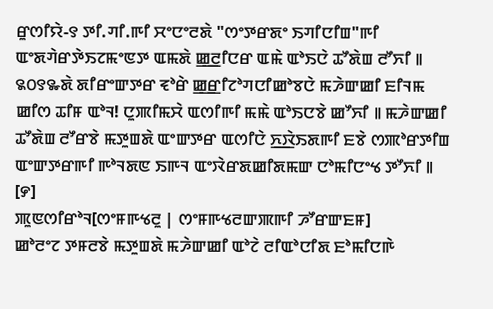ꯔꯨꯁꯤꯌꯥ-꯱ ꯇꯤ.ꯚꯤ.ꯒꯤ ꯆꯦꯅꯦꯂꯗꯥ "ꯁꯦꯇꯔꯗꯦ ꯏꯚꯤꯅꯤꯡ"ꯒꯤ ꯑꯦꯗꯚꯥꯔꯇꯥꯏꯖꯃꯦꯟꯇ ꯑꯃꯗꯥ ꯀ꯭ꯂꯤꯅꯔ ꯑꯃꯥ ꯑꯣꯏꯅꯥ ꯊꯧꯗꯥꯡ ꯂꯧꯈꯤ ꯫
꯲꯰꯱꯳ꯗꯥ ꯗꯤꯔꯦꯛꯇꯔ ꯓꯣꯔꯥ ꯀ꯭ꯔꯤꯖꯣꯚꯅꯤꯀꯣꯕꯅꯥ ꯃꯍꯥꯛꯀꯤ ꯐꯤꯜꯃ ꯀꯤꯁ ꯊꯤꯝ ꯑꯣꯜ! ꯅꯨꯄꯤꯃꯆꯥ ꯑꯁꯤꯒꯤ ꯃꯃꯥ ꯑꯣꯏꯅꯕꯥ ꯀꯧꯈꯤ ꯫ ꯃꯍꯥꯛꯀꯤ ꯊꯧꯗꯥꯡ ꯂꯧꯔꯕꯥ ꯃꯇꯨꯡꯗꯥ ꯑꯦꯛꯇꯔ ꯑꯁꯤꯅꯥ ꯈ꯭ꯋꯥꯏꯗꯒꯤ ꯐꯕꯥ ꯁꯄꯣꯔꯇꯤꯡ ꯑꯦꯛꯇꯔꯒꯤ ꯒꯣꯜꯗꯟ ꯏꯒꯜ ꯑꯦꯋꯥꯔꯗꯀꯤꯗꯃꯛ ꯅꯣꯃꯤꯅꯦꯠ ꯇꯧꯈꯤ ꯫ [꯸]
ꯄꯨꯟꯁꯤꯔꯣꯜ[ꯁꯦꯝꯒꯠꯂꯨ | ꯁꯦꯝꯒꯠꯂꯛꯄꯒꯤ ꯍꯧꯔꯛꯐꯝ]
ꯀꯣꯂꯦꯖ ꯇꯝꯂꯕꯥ ꯃꯇꯨꯡꯗꯥ ꯃꯍꯥꯛꯀꯤ ꯑꯣꯖꯥ ꯂꯤꯑꯣꯅꯤꯗ ꯐꯣꯃꯤꯅꯒꯥ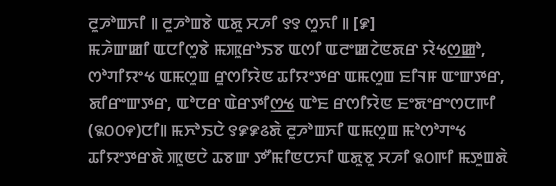ꯂꯨꯍꯣꯡꯈꯤ ꯫ ꯂꯨꯍꯣꯡꯕꯥ ꯑꯗꯨ ꯆꯍꯤ ꯱꯱ ꯁꯨꯈꯤ ꯫ [꯹]
ꯃꯍꯥꯛꯀꯤ ꯑꯅꯤꯁꯨꯕꯥ ꯃꯄꯨꯔꯣꯏꯕ ꯑꯁꯤ ꯑꯂꯦꯀꯖꯥꯟꯗꯔ ꯌꯥꯠꯁ꯭ꯀꯣ, ꯁꯣꯚꯤꯌꯦꯠ ꯑꯃꯁꯨꯡ ꯔꯨꯁꯤꯌꯥꯟ ꯊꯤꯌꯦꯇꯔ ꯑꯃꯁꯨꯡ ꯐꯤꯜꯝ ꯑꯦꯛꯇꯔ, ꯗꯤꯔꯦꯛꯇꯔ, ꯑꯣꯅꯔ ꯑꯥꯔꯇꯤꯁ꯭ꯠ ꯑꯣꯐ ꯔꯁꯤꯌꯥꯟ ꯐꯦꯗꯦꯔꯦꯁꯅꯒꯤ (꯲꯰꯰꯵)ꯅꯤ꯫ ꯃꯈꯣꯏꯅꯥ ꯱꯹꯹꯴ꯗꯥ ꯂꯨꯍꯣꯡꯈꯤ ꯑꯃꯁꯨꯡ ꯃꯣꯁꯣꯚꯦꯠ ꯊꯤꯌꯦꯇꯔꯗꯥ ꯄꯨꯟꯅꯥ ꯊꯕꯛ ꯇꯧꯃꯤꯟꯅꯈꯤ ꯑꯗꯨꯕꯨ ꯆꯍꯤ ꯲꯰ꯒꯤ ꯃꯇꯨꯡꯗꯥ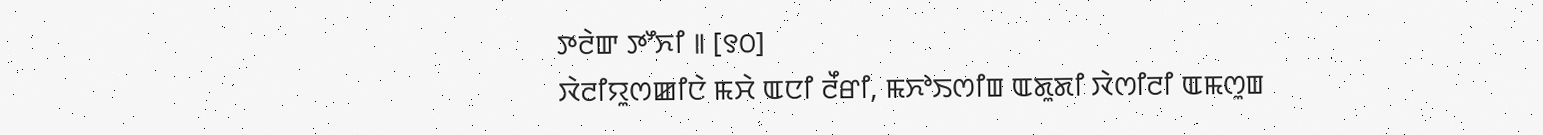ꯇꯂꯥꯛ ꯇꯧꯈꯤ ꯫ [꯱꯰]
ꯋꯥꯂꯤꯌꯨꯁꯀꯤꯅꯥ ꯃꯆꯥ ꯑꯅꯤ ꯂꯩꯔꯤ, ꯃꯈꯣꯏꯁꯤꯡ ꯑꯗꯨꯗꯤ ꯋꯥꯁꯤꯂꯤ ꯑꯃꯁꯨꯡ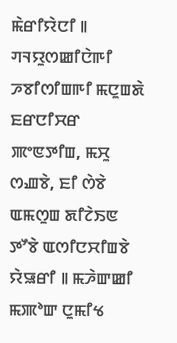ꯃꯥꯔꯤꯌꯥꯅꯤ ꯫
ꯚꯜꯌꯨꯁꯀꯤꯅꯥꯒꯤ ꯍꯕꯤꯁꯤꯡꯒꯤ ꯃꯅꯨꯡꯗꯥ ꯐꯔꯅꯤꯆꯔ ꯄꯦꯟꯇꯤꯡ, ꯃꯆꯨ ꯁꯉꯕꯥ, ꯐꯤ ꯁꯥꯕꯥ ꯑꯃꯁꯨꯡ ꯗꯤꯖꯥꯏꯟ ꯇꯧꯕꯥ ꯑꯁꯤꯅꯆꯤꯡꯕꯥ ꯌꯥꯎꯔꯤ ꯫ ꯃꯍꯥꯛꯀꯤ ꯃꯄꯣꯛ ꯅꯨꯃꯤꯠ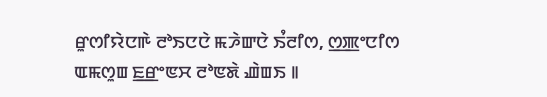ꯔꯨꯁꯤꯌꯥꯅꯒꯥ ꯂꯣꯏꯅꯅꯥ ꯃꯍꯥꯛꯅꯥ ꯏꯪꯂꯤꯁ, ꯁ꯭ꯄꯦꯅꯤꯁ ꯑꯃꯁꯨꯡ ꯐ꯭ꯔꯦꯟꯆ ꯂꯣꯟꯗꯥ ꯉꯥꯡꯏ ꯫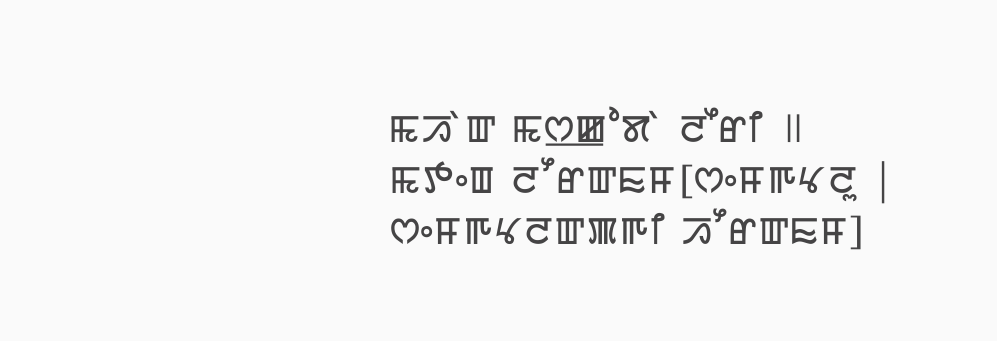ꯃꯍꯥꯛ ꯃꯁ꯭ꯀꯣꯗꯥ ꯂꯩꯔꯤ ꯫
ꯃꯇꯦꯡ ꯂꯧꯔꯛꯐꯝ[ꯁꯦꯝꯒꯠꯂꯨ | ꯁꯦꯝꯒꯠꯂꯛꯄꯒꯤ ꯍꯧꯔꯛꯐꯝ]